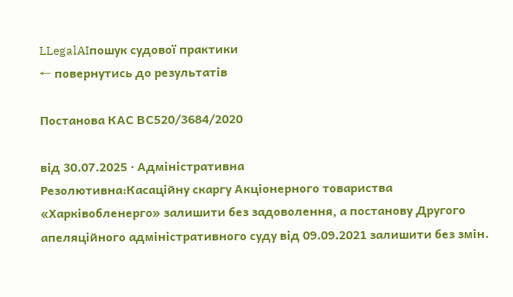LLegalAIпошук судової практики
← повернутись до результатів

Постанова КАС ВС520/3684/2020

від 30.07.2025 · Адміністративна
Резолютивна:Касаційну скаргу Акціонерного товариства «Харківобленерго» залишити без задоволення, а постанову Другого апеляційного адміністративного суду від 09.09.2021 залишити без змін.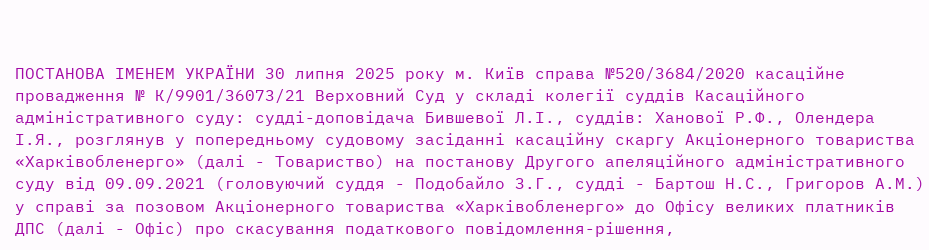ПОСТАНОВА ІМЕНЕМ УКРАЇНИ 30 липня 2025 року м. Київ справа №520/3684/2020 касаційне провадження № К/9901/36073/21 Верховний Суд у складі колегії суддів Касаційного адміністративного суду: судді-доповідача Бившевої Л.І., суддів: Ханової Р.Ф., Олендера І.Я., розглянув у попередньому судовому засіданні касаційну скаргу Акціонерного товариства «Харківобленерго» (далі - Товариство) на постанову Другого апеляційного адміністративного суду від 09.09.2021 (головуючий суддя - Подобайло З.Г., судді - Бартош Н.С., Григоров А.М.) у справі за позовом Акціонерного товариства «Харківобленерго» до Офісу великих платників ДПС (далі - Офіс) про скасування податкового повідомлення-рішення,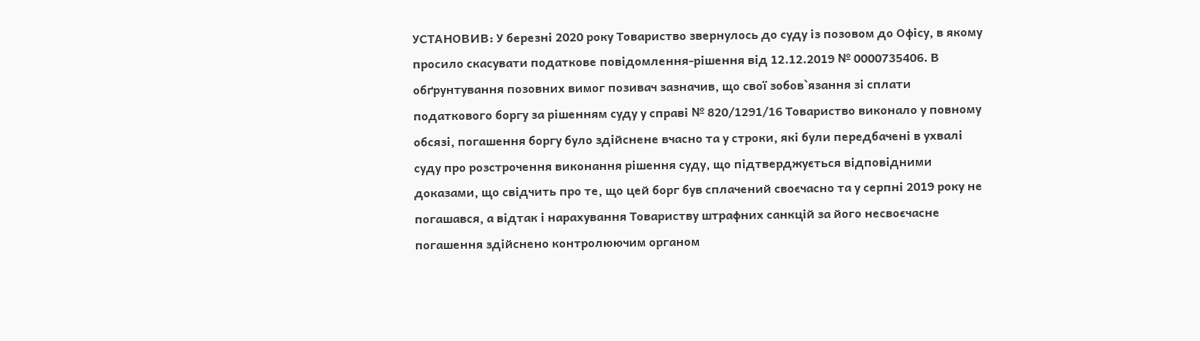УСТАНОВИВ: У березні 2020 року Товариство звернулось до суду із позовом до Офісу, в якому просило скасувати податкове повідомлення-рішення від 12.12.2019 № 0000735406. В обґрунтування позовних вимог позивач зазначив, що свої зобов`язання зі сплати податкового боргу за рішенням суду у справі № 820/1291/16 Товариство виконало у повному обсязі, погашення боргу було здійснене вчасно та у строки, які були передбачені в ухвалі суду про розстрочення виконання рішення суду, що підтверджується відповідними доказами, що свідчить про те, що цей борг був сплачений своєчасно та у серпні 2019 року не погашався, а відтак і нарахування Товариству штрафних санкцій за його несвоєчасне погашення здійснено контролюючим органом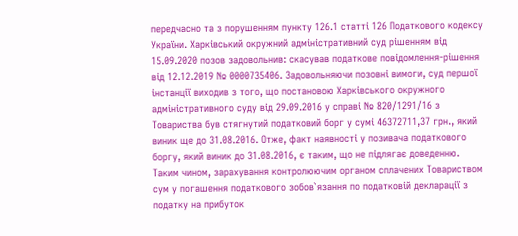передчасно та з порушенням пункту 126.1 статті 126 Податкового кодексу України. Харківський окружний адміністративний суд рішенням від 15.09.2020 позов задовольнив: скасував податкове повідомлення-рішення від 12.12.2019 № 0000735406. Задовольняючи позовні вимоги, суд першої інстанції виходив з того, що постановою Харківського окружного адміністративного суду від 29.09.2016 у справі № 820/1291/16 з Товариства був стягнутий податковий борг у сумі 46372711,37 грн., який виник ще до 31.08.2016. Отже, факт наявності у позивача податкового боргу, який виник до 31.08.2016, є таким, що не підлягає доведенню. Таким чином, зарахування контролюючим органом сплачених Товариством сум у погашення податкового зобов`язання по податковій декларації з податку на прибуток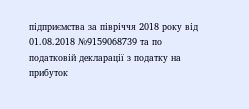підприємства за півріччя 2018 року від 01.08.2018 №9159068739 та по податковій декларації з податку на прибуток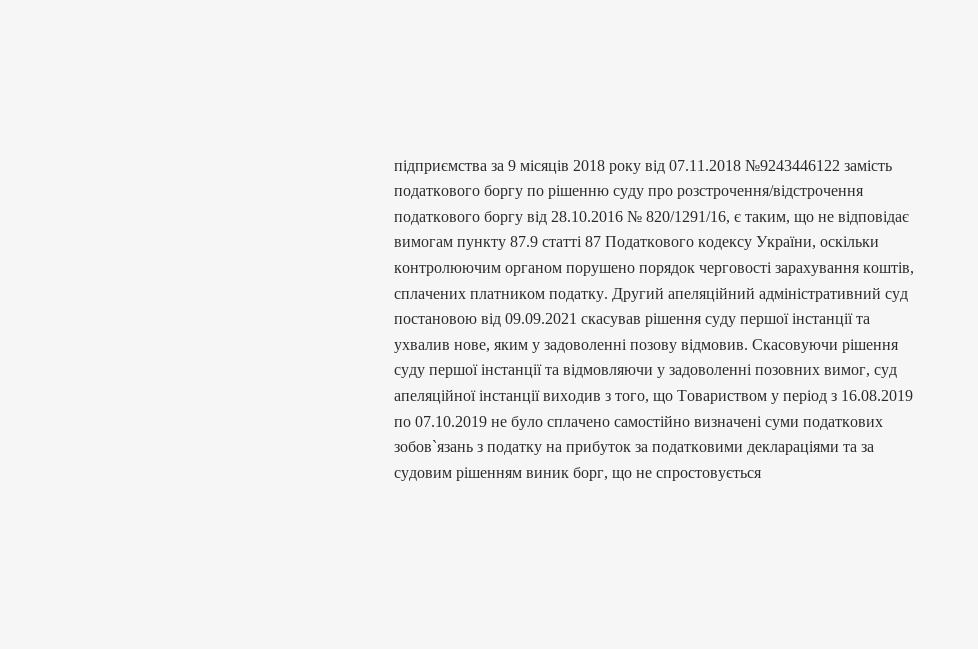підприємства за 9 місяців 2018 року від 07.11.2018 №9243446122 замість податкового боргу по рішенню суду про розстрочення/відстрочення податкового боргу від 28.10.2016 № 820/1291/16, є таким, що не відповідає вимогам пункту 87.9 статті 87 Податкового кодексу України, оскільки контролюючим органом порушено порядок черговості зарахування коштів, сплачених платником податку. Другий апеляційний адміністративний суд постановою від 09.09.2021 скасував рішення суду першої інстанції та ухвалив нове, яким у задоволенні позову відмовив. Скасовуючи рішення суду першої інстанції та відмовляючи у задоволенні позовних вимог, суд апеляційної інстанції виходив з того, що Товариством у період з 16.08.2019 по 07.10.2019 не було сплачено самостійно визначені суми податкових зобов`язань з податку на прибуток за податковими деклараціями та за судовим рішенням виник борг, що не спростовується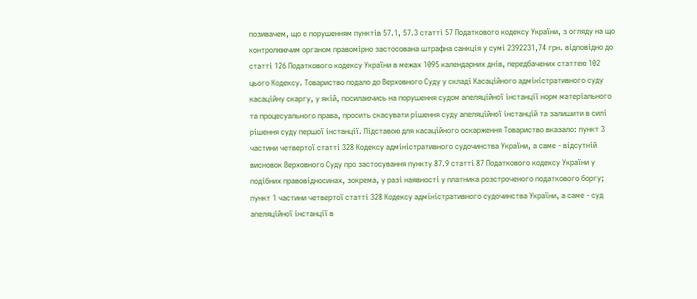позивачем, що є порушенням пунктів 57.1, 57.3 статті 57 Податкового кодексу України, з огляду на що контролюючим органом правомірно застосована штрафна санкція у сумі 2392231,74 грн. відповідно до статті 126 Податкового кодексу України в межах 1095 календарних днів, передбачених статтею 102 цього Кодексу. Товариство подало до Верховного Суду у складі Касаційного адміністративного суду касаційну скаргу, у якій, посилаючись на порушення судом апеляційної інстанції норм матеріального та процесуального права, просить скасувати рішення суду апеляційної інстанцій та залишити в силі рішення суду першої інстанції. Підставою для касаційного оскарження Товариство вказало: пункт 3 частини четвертої статті 328 Кодексу адміністративного судочинства України, а саме - відсутній висновок Верховного Суду про застосування пункту 87.9 статті 87 Податкового кодексу України у подібних правовідносинах, зокрема, у разі наявності у платника розстроченого податкового боргу; пункт 1 частини четвертої статті 328 Кодексу адміністративного судочинства України, а саме - суд апеляційної інстанції в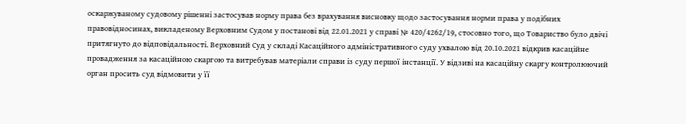оскаржуваному судовому рішенні застосував норму права без врахування висновку щодо застосування норми права у подібних правовідносинах, викладеному Верховним Судом у постанові від 22.01.2021 у справі № 420/4262/19, стосовно того, що Товариство було двічі притягнуто до відповідальності. Верховний Суд у складі Касаційного адміністративного суду ухвалою від 20.10.2021 відкрив касаційне провадження за касаційною скаргою та витребував матеріали справи із суду першої інстанції. У відзиві на касаційну скаргу контролюючий орган просить суд відмовити у її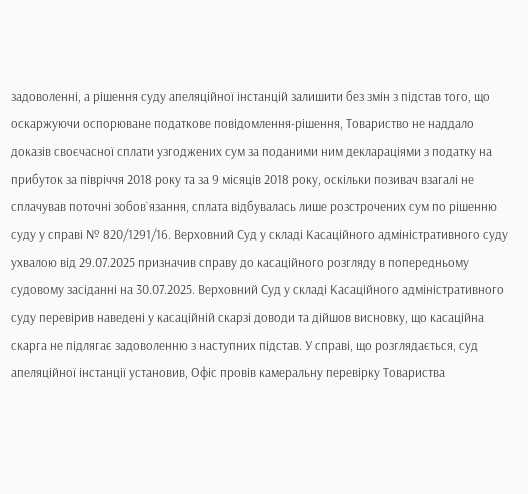задоволенні, а рішення суду апеляційної інстанцій залишити без змін з підстав того, що оскаржуючи оспорюване податкове повідомлення-рішення, Товариство не наддало доказів своєчасної сплати узгоджених сум за поданими ним деклараціями з податку на прибуток за півріччя 2018 року та за 9 місяців 2018 року, оскільки позивач взагалі не сплачував поточні зобов`язання, сплата відбувалась лише розстрочених сум по рішенню суду у справі № 820/1291/16. Верховний Суд у складі Касаційного адміністративного суду ухвалою від 29.07.2025 призначив справу до касаційного розгляду в попередньому судовому засіданні на 30.07.2025. Верховний Суд у складі Касаційного адміністративного суду перевірив наведені у касаційній скарзі доводи та дійшов висновку, що касаційна скарга не підлягає задоволенню з наступних підстав. У справі, що розглядається, суд апеляційної інстанції установив, Офіс провів камеральну перевірку Товариства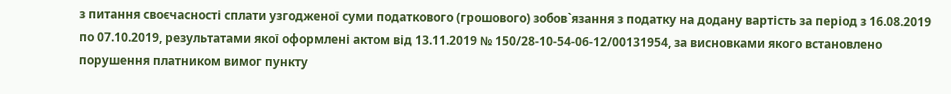з питання своєчасності сплати узгодженої суми податкового (грошового) зобов`язання з податку на додану вартість за період з 16.08.2019 по 07.10.2019, результатами якої оформлені актом від 13.11.2019 № 150/28-10-54-06-12/00131954, за висновками якого встановлено порушення платником вимог пункту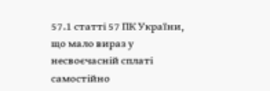57.1 статті 57 ПК України, що мало вираз у несвоєчасній сплаті самостійно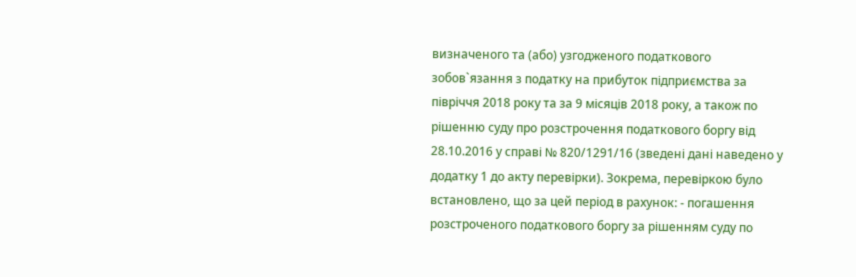визначеного та (або) узгодженого податкового зобов`язання з податку на прибуток підприємства за півріччя 2018 року та за 9 місяців 2018 року, а також по рішенню суду про розстрочення податкового боргу від 28.10.2016 у справі № 820/1291/16 (зведені дані наведено у додатку 1 до акту перевірки). Зокрема, перевіркою було встановлено, що за цей період в рахунок: - погашення розстроченого податкового боргу за рішенням суду по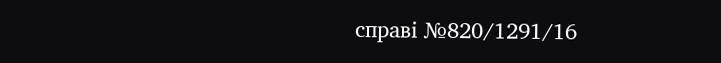справі №820/1291/16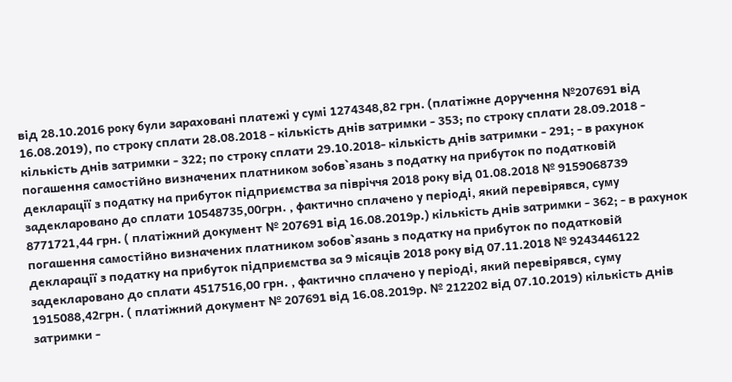від 28.10.2016 року були зараховані платежі у сумі 1274348,82 грн. (платіжне доручення №207691 від 16.08.2019), по строку сплати 28.08.2018 - кількість днів затримки - 353; по строку сплати 28.09.2018 - кількість днів затримки - 322; по строку сплати 29.10.2018- кількість днів затримки - 291; - в рахунок погашення самостійно визначених платником зобов`язань з податку на прибуток по податковій декларації з податку на прибуток підприємства за півріччя 2018 року від 01.08.2018 № 9159068739 задекларовано до сплати 10548735,00грн. , фактично сплачено у періоді, який перевірявся, суму 8771721,44 грн. ( платіжний документ № 207691 від 16.08.2019р.) кількість днів затримки - 362; - в рахунок погашення самостійно визначених платником зобов`язань з податку на прибуток по податковій декларації з податку на прибуток підприємства за 9 місяців 2018 року від 07.11.2018 № 9243446122 задекларовано до сплати 4517516,00 грн. , фактично сплачено у періоді, який перевірявся, суму 1915088,42грн. ( платіжний документ № 207691 від 16.08.2019р. № 212202 від 07.10.2019) кількість днів затримки -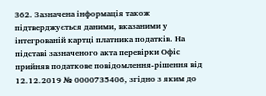362. Зазначена інформація також підтверджується даними, вказаними у інтегрованій картці платника податків. На підставі зазначеного акта перевірки Офіс прийняв податкове повідомлення-рішення від 12.12.2019 № 0000735406, згідно з яким до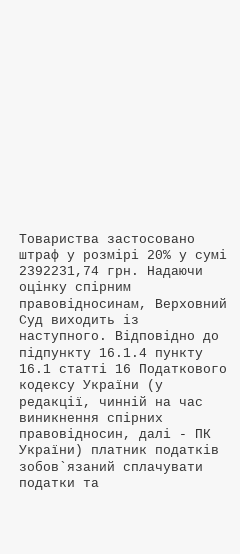Товариства застосовано штраф у розмірі 20% у сумі 2392231,74 грн. Надаючи оцінку спірним правовідносинам, Верховний Суд виходить із наступного. Відповідно до підпункту 16.1.4 пункту 16.1 статті 16 Податкового кодексу України (у редакції, чинній на час виникнення спірних правовідносин, далі - ПК України) платник податків зобов`язаний сплачувати податки та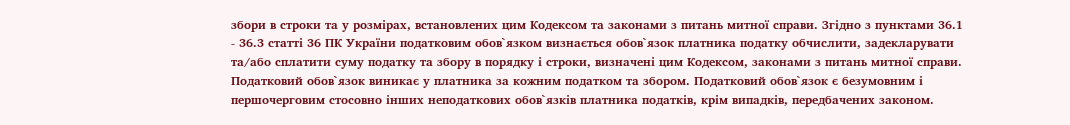збори в строки та у розмірах, встановлених цим Кодексом та законами з питань митної справи. Згідно з пунктами 36.1 - 36.3 статті 36 ПК України податковим обов`язком визнається обов`язок платника податку обчислити, задекларувати та/або сплатити суму податку та збору в порядку і строки, визначені цим Кодексом, законами з питань митної справи. Податковий обов`язок виникає у платника за кожним податком та збором. Податковий обов`язок є безумовним і першочерговим стосовно інших неподаткових обов`язків платника податків, крім випадків, передбачених законом.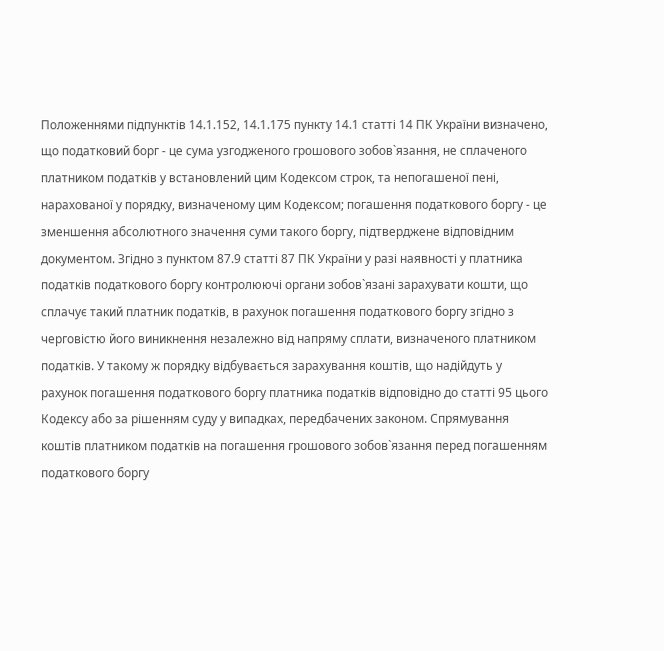Положеннями підпунктів 14.1.152, 14.1.175 пункту 14.1 статті 14 ПК України визначено, що податковий борг - це сума узгодженого грошового зобов`язання, не сплаченого платником податків у встановлений цим Кодексом строк, та непогашеної пені, нарахованої у порядку, визначеному цим Кодексом; погашення податкового боргу - це зменшення абсолютного значення суми такого боргу, підтверджене відповідним документом. Згідно з пунктом 87.9 статті 87 ПК України у разі наявності у платника податків податкового боргу контролюючі органи зобов`язані зарахувати кошти, що сплачує такий платник податків, в рахунок погашення податкового боргу згідно з черговістю його виникнення незалежно від напряму сплати, визначеного платником податків. У такому ж порядку відбувається зарахування коштів, що надійдуть у рахунок погашення податкового боргу платника податків відповідно до статті 95 цього Кодексу або за рішенням суду у випадках, передбачених законом. Спрямування коштів платником податків на погашення грошового зобов`язання перед погашенням податкового боргу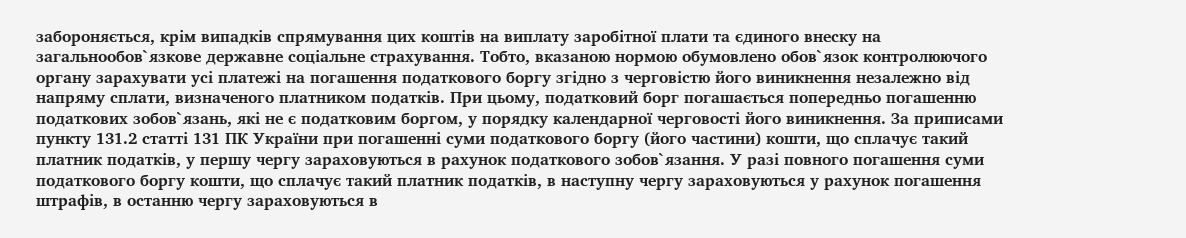забороняється, крім випадків спрямування цих коштів на виплату заробітної плати та єдиного внеску на загальнообов`язкове державне соціальне страхування. Тобто, вказаною нормою обумовлено обов`язок контролюючого органу зарахувати усі платежі на погашення податкового боргу згідно з черговістю його виникнення незалежно від напряму сплати, визначеного платником податків. При цьому, податковий борг погашається попередньо погашенню податкових зобов`язань, які не є податковим боргом, у порядку календарної черговості його виникнення. За приписами пункту 131.2 статті 131 ПК України при погашенні суми податкового боргу (його частини) кошти, що сплачує такий платник податків, у першу чергу зараховуються в рахунок податкового зобов`язання. У разі повного погашення суми податкового боргу кошти, що сплачує такий платник податків, в наступну чергу зараховуються у рахунок погашення штрафів, в останню чергу зараховуються в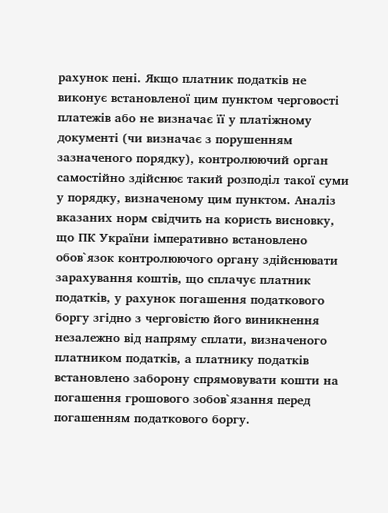рахунок пені. Якщо платник податків не виконує встановленої цим пунктом черговості платежів або не визначає її у платіжному документі (чи визначає з порушенням зазначеного порядку), контролюючий орган самостійно здійснює такий розподіл такої суми у порядку, визначеному цим пунктом. Аналіз вказаних норм свідчить на користь висновку, що ПК України імперативно встановлено обов`язок контролюючого органу здійснювати зарахування коштів, що сплачує платник податків, у рахунок погашення податкового боргу згідно з черговістю його виникнення незалежно від напряму сплати, визначеного платником податків, а платнику податків встановлено заборону спрямовувати кошти на погашення грошового зобов`язання перед погашенням податкового боргу.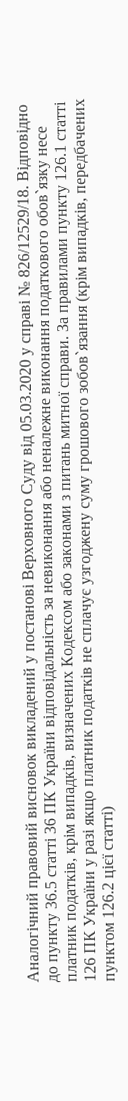Аналогічний правовий висновок викладений у постанові Верховного Суду від 05.03.2020 у справі № 826/12529/18. Відповідно до пункту 36.5 статті 36 ПК України відповідальність за невиконання або неналежне виконання податкового обов`язку несе платник податків, крім випадків, визначених Кодексом або законами з питань митної справи. За правилами пункту 126.1 статті 126 ПК України у разі якщо платник податків не сплачує узгоджену суму грошового зобов`язання (крім випадків, передбачених пунктом 126.2 цієї статті)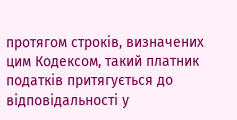протягом строків, визначених цим Кодексом, такий платник податків притягується до відповідальності у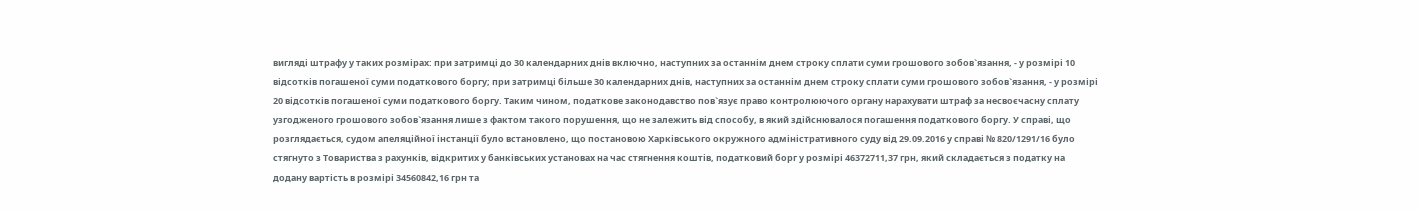вигляді штрафу у таких розмірах: при затримці до 30 календарних днів включно, наступних за останнім днем строку сплати суми грошового зобов`язання, - у розмірі 10 відсотків погашеної суми податкового боргу; при затримці більше 30 календарних днів, наступних за останнім днем строку сплати суми грошового зобов`язання, - у розмірі 20 відсотків погашеної суми податкового боргу. Таким чином, податкове законодавство пов`язує право контролюючого органу нарахувати штраф за несвоєчасну сплату узгодженого грошового зобов`язання лише з фактом такого порушення, що не залежить від способу, в який здійснювалося погашення податкового боргу. У справі, що розглядається, судом апеляційної інстанції було встановлено, що постановою Харківського окружного адміністративного суду від 29.09.2016 у справі № 820/1291/16 було стягнуто з Товариства з рахунків, відкритих у банківських установах на час стягнення коштів, податковий борг у розмірі 46372711,37 грн, який складається з податку на додану вартість в розмірі 34560842,16 грн та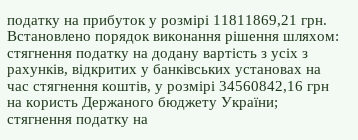податку на прибуток у розмірі 11811869,21 грн. Встановлено порядок виконання рішення шляхом: стягнення податку на додану вартість з усіх з рахунків, відкритих у банківських установах на час стягнення коштів, у розмірі 34560842,16 грн на користь Держаного бюджету України; стягнення податку на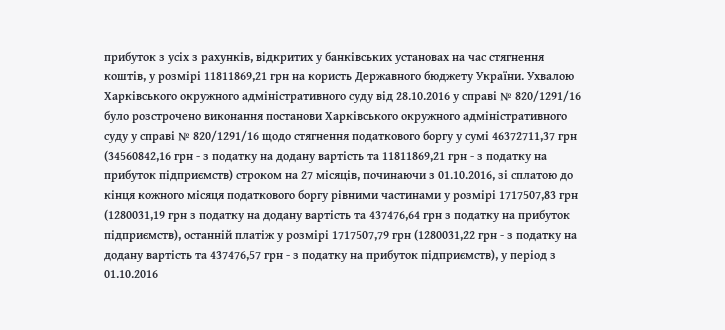прибуток з усіх з рахунків, відкритих у банківських установах на час стягнення коштів, у розмірі 11811869,21 грн на користь Державного бюджету України. Ухвалою Харківського окружного адміністративного суду від 28.10.2016 у справі № 820/1291/16 було розстрочено виконання постанови Харківського окружного адміністративного суду у справі № 820/1291/16 щодо стягнення податкового боргу у сумі 46372711,37 грн (34560842,16 грн - з податку на додану вартість та 11811869,21 грн - з податку на прибуток підприємств) строком на 27 місяців, починаючи з 01.10.2016, зі сплатою до кінця кожного місяця податкового боргу рівними частинами у розмірі 1717507,83 грн (1280031,19 грн з податку на додану вартість та 437476,64 грн з податку на прибуток підприємств), останній платіж у розмірі 1717507,79 грн (1280031,22 грн - з податку на додану вартість та 437476,57 грн - з податку на прибуток підприємств), у період з 01.10.2016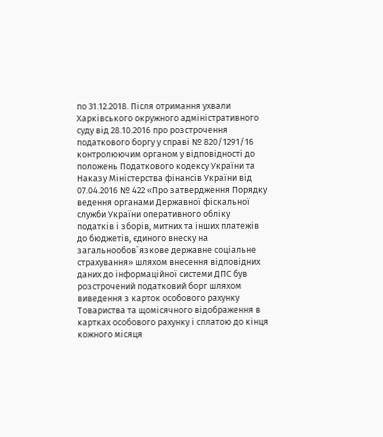по 31.12.2018. Після отримання ухвали Харківського окружного адміністративного суду від 28.10.2016 про розстрочення податкового боргу у справі № 820/1291/16 контролюючим органом у відповідності до положень Податкового кодексу України та Наказу Міністерства фінансів України від 07.04.2016 № 422 «Про затвердження Порядку ведення органами Державної фіскальної служби України оперативного обліку податків і зборів, митних та інших платежів до бюджетів, єдиного внеску на загальнообов`язкове державне соціальне страхування» шляхом внесення відповідних даних до інформаційної системи ДПС був розстрочений податковий борг шляхом виведення з карток особового рахунку Товариства та щомісячного відображення в картках особового рахунку і сплатою до кінця кожного місяця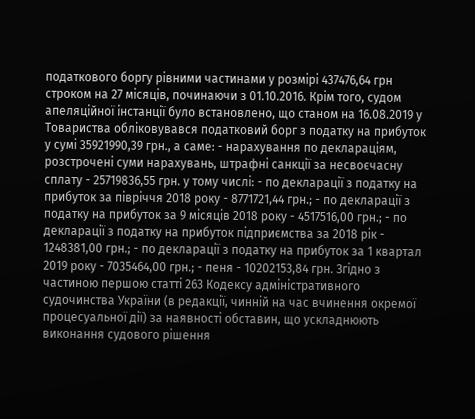податкового боргу рівними частинами у розмірі 437476,64 грн строком на 27 місяців, починаючи з 01.10.2016. Крім того, судом апеляційної інстанції було встановлено, що станом на 16.08.2019 у Товариства обліковувався податковий борг з податку на прибуток у сумі 35921990,39 грн., а саме: - нарахування по деклараціям, розстрочені суми нарахувань, штрафні санкції за несвоєчасну сплату - 25719836,55 грн. у тому числі: - по декларації з податку на прибуток за півріччя 2018 року - 8771721,44 грн.; - по декларації з податку на прибуток за 9 місяців 2018 року - 4517516,00 грн.; - по декларації з податку на прибуток підприємства за 2018 рік - 1248381,00 грн.; - по декларації з податку на прибуток за 1 квартал 2019 року - 7035464,00 грн.; - пеня - 10202153,84 грн. Згідно з частиною першою статті 263 Кодексу адміністративного судочинства України (в редакції, чинній на час вчинення окремої процесуальної дії) за наявності обставин, що ускладнюють виконання судового рішення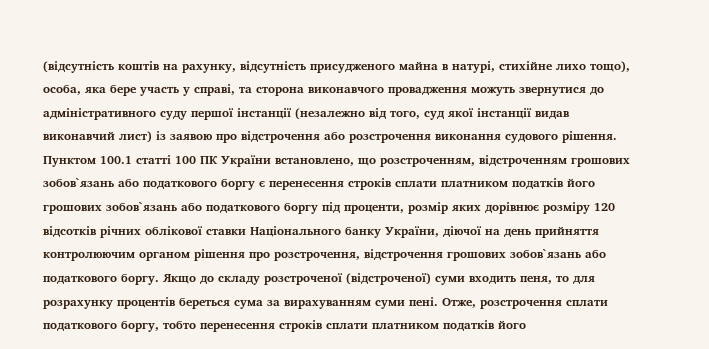(відсутність коштів на рахунку, відсутність присудженого майна в натурі, стихійне лихо тощо), особа, яка бере участь у справі, та сторона виконавчого провадження можуть звернутися до адміністративного суду першої інстанції (незалежно від того, суд якої інстанції видав виконавчий лист) із заявою про відстрочення або розстрочення виконання судового рішення. Пунктом 100.1 статті 100 ПК України встановлено, що розстроченням, відстроченням грошових зобов`язань або податкового боргу є перенесення строків сплати платником податків його грошових зобов`язань або податкового боргу під проценти, розмір яких дорівнює розміру 120 відсотків річних облікової ставки Національного банку України, діючої на день прийняття контролюючим органом рішення про розстрочення, відстрочення грошових зобов`язань або податкового боргу. Якщо до складу розстроченої (відстроченої) суми входить пеня, то для розрахунку процентів береться сума за вирахуванням суми пені. Отже, розстрочення сплати податкового боргу, тобто перенесення строків сплати платником податків його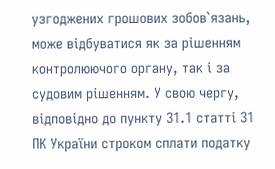узгоджених грошових зобов`язань, може відбуватися як за рішенням контролюючого органу, так і за судовим рішенням. У свою чергу, відповідно до пункту 31.1 статті 31 ПК України строком сплати податку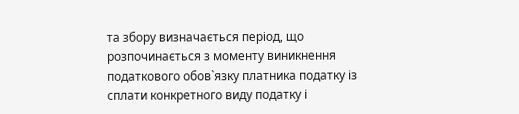та збору визначається період, що розпочинається з моменту виникнення податкового обов`язку платника податку із сплати конкретного виду податку і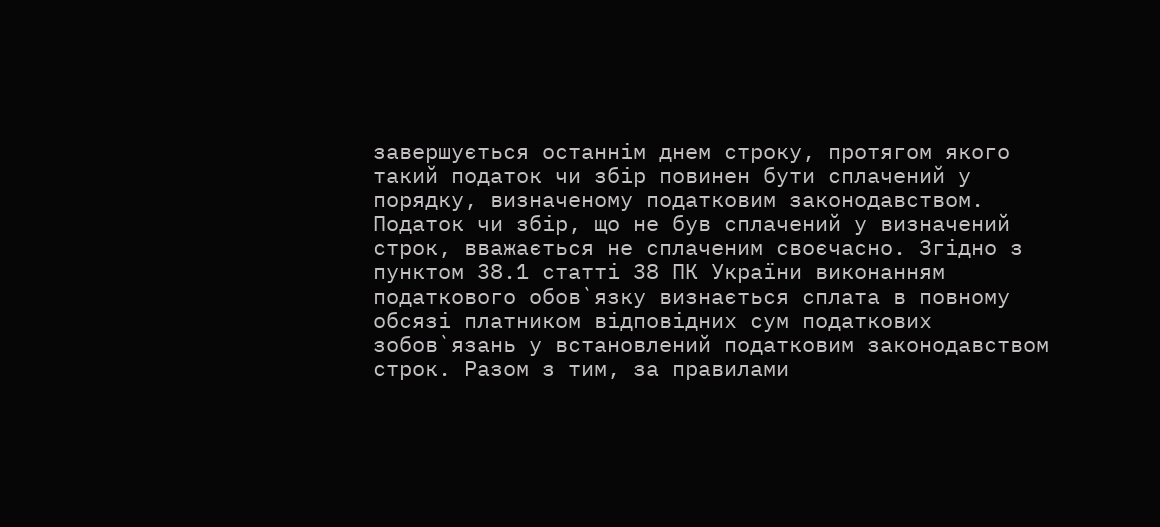завершується останнім днем строку, протягом якого такий податок чи збір повинен бути сплачений у порядку, визначеному податковим законодавством. Податок чи збір, що не був сплачений у визначений строк, вважається не сплаченим своєчасно. Згідно з пунктом 38.1 статті 38 ПК України виконанням податкового обов`язку визнається сплата в повному обсязі платником відповідних сум податкових зобов`язань у встановлений податковим законодавством строк. Разом з тим, за правилами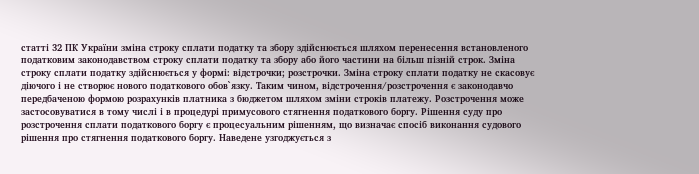статті 32 ПК України зміна строку сплати податку та збору здійснюється шляхом перенесення встановленого податковим законодавством строку сплати податку та збору або його частини на більш пізній строк. Зміна строку сплати податку здійснюється у формі: відстрочки; розстрочки. Зміна строку сплати податку не скасовує діючого і не створює нового податкового обов`язку. Таким чином, відстрочення/розстрочення є законодавчо передбаченою формою розрахунків платника з бюджетом шляхом зміни строків платежу. Розстрочення може застосовуватися в тому числі і в процедурі примусового стягнення податкового боргу. Рішення суду про розстрочення сплати податкового боргу є процесуальним рішенням, що визначає спосіб виконання судового рішення про стягнення податкового боргу. Наведене узгоджується з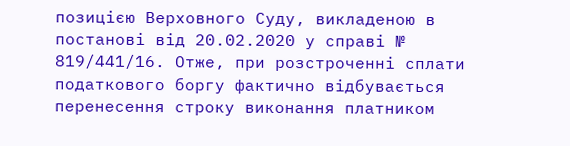позицією Верховного Суду, викладеною в постанові від 20.02.2020 у справі № 819/441/16. Отже, при розстроченні сплати податкового боргу фактично відбувається перенесення строку виконання платником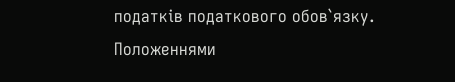податків податкового обов`язку. Положеннями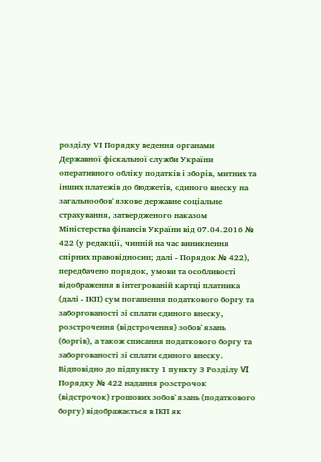розділу VІ Порядку ведення органами Державної фіскальної служби України оперативного обліку податків і зборів, митних та інших платежів до бюджетів, єдиного внеску на загальнообов`язкове державне соціальне страхування, затвердженого наказом Міністерства фінансів України від 07.04.2016 № 422 (у редакції, чинній на час виникнення спірних правовідносин; далі - Порядок № 422), передбачено порядок, умови та особливості відображення в інтегрованій картці платника (далі - ІКП) сум погашення податкового боргу та заборгованості зі сплати єдиного внеску, розстрочення (відстрочення) зобов`язань (боргів), а також списання податкового боргу та заборгованості зі сплати єдиного внеску. Відповідно до підпункту 1 пункту 3 Розділу VI Порядку № 422 надання розстрочок (відстрочок) грошових зобов`язань (податкового боргу) відображається в ІКП як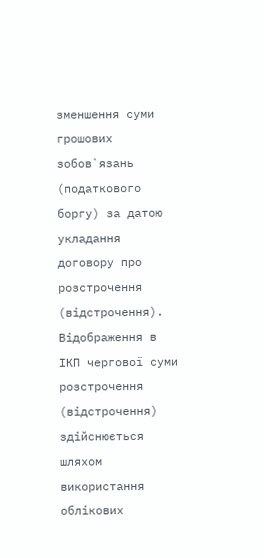зменшення суми грошових зобов`язань (податкового боргу) за датою укладання договору про розстрочення (відстрочення). Відображення в ІКП чергової суми розстрочення (відстрочення) здійснюється шляхом використання облікових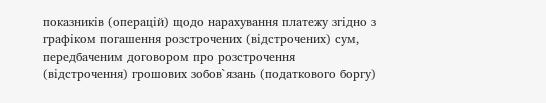показників (операцій) щодо нарахування платежу згідно з графіком погашення розстрочених (відстрочених) сум, передбаченим договором про розстрочення (відстрочення) грошових зобов`язань (податкового боргу)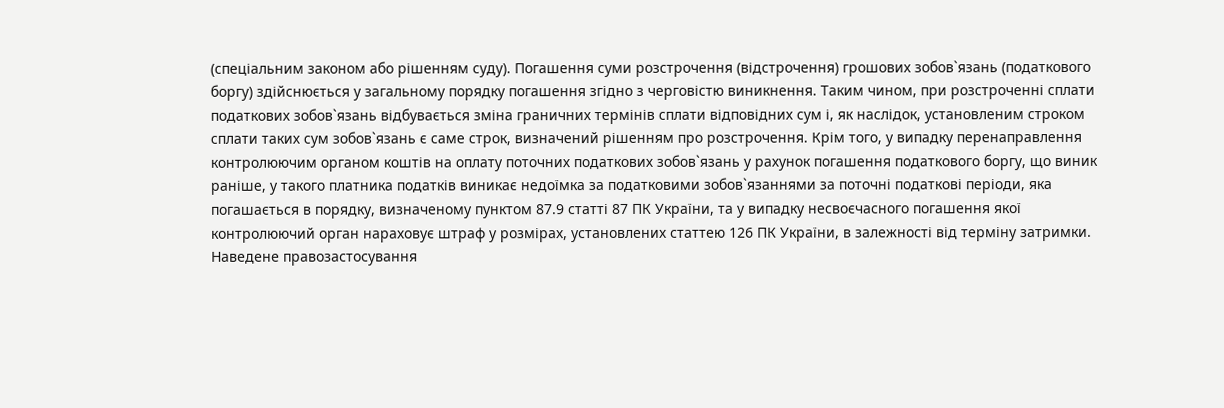(спеціальним законом або рішенням суду). Погашення суми розстрочення (відстрочення) грошових зобов`язань (податкового боргу) здійснюється у загальному порядку погашення згідно з черговістю виникнення. Таким чином, при розстроченні сплати податкових зобов`язань відбувається зміна граничних термінів сплати відповідних сум і, як наслідок, установленим строком сплати таких сум зобов`язань є саме строк, визначений рішенням про розстрочення. Крім того, у випадку перенаправлення контролюючим органом коштів на оплату поточних податкових зобов`язань у рахунок погашення податкового боргу, що виник раніше, у такого платника податків виникає недоїмка за податковими зобов`язаннями за поточні податкові періоди, яка погашається в порядку, визначеному пунктом 87.9 статті 87 ПК України, та у випадку несвоєчасного погашення якої контролюючий орган нараховує штраф у розмірах, установлених статтею 126 ПК України, в залежності від терміну затримки. Наведене правозастосування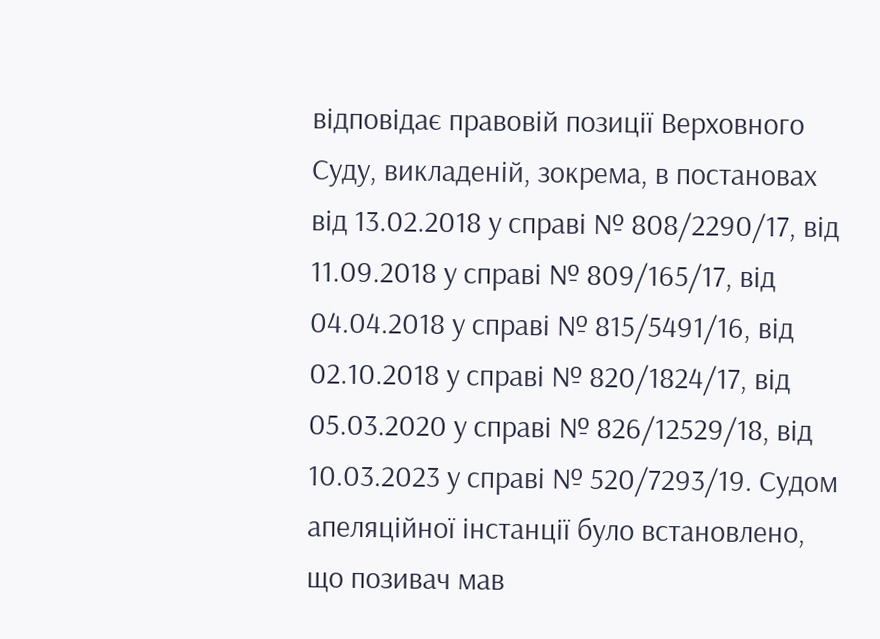відповідає правовій позиції Верховного Суду, викладеній, зокрема, в постановах від 13.02.2018 у справі № 808/2290/17, від 11.09.2018 у справі № 809/165/17, від 04.04.2018 у справі № 815/5491/16, від 02.10.2018 у справі № 820/1824/17, від 05.03.2020 у справі № 826/12529/18, від 10.03.2023 у справі № 520/7293/19. Судом апеляційної інстанції було встановлено, що позивач мав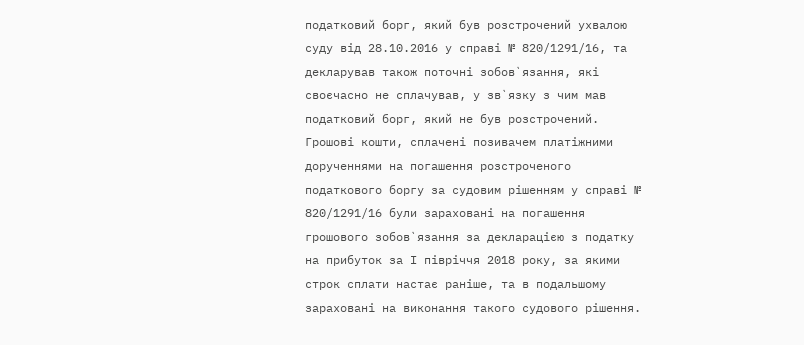податковий борг, який був розстрочений ухвалою суду від 28.10.2016 у справі № 820/1291/16, та декларував також поточні зобов`язання, які своєчасно не сплачував, у зв`язку з чим мав податковий борг, який не був розстрочений. Грошові кошти, сплачені позивачем платіжними дорученнями на погашення розстроченого податкового боргу за судовим рішенням у справі № 820/1291/16 були зараховані на погашення грошового зобов`язання за декларацією з податку на прибуток за І півріччя 2018 року, за якими строк сплати настає раніше, та в подальшому зараховані на виконання такого судового рішення.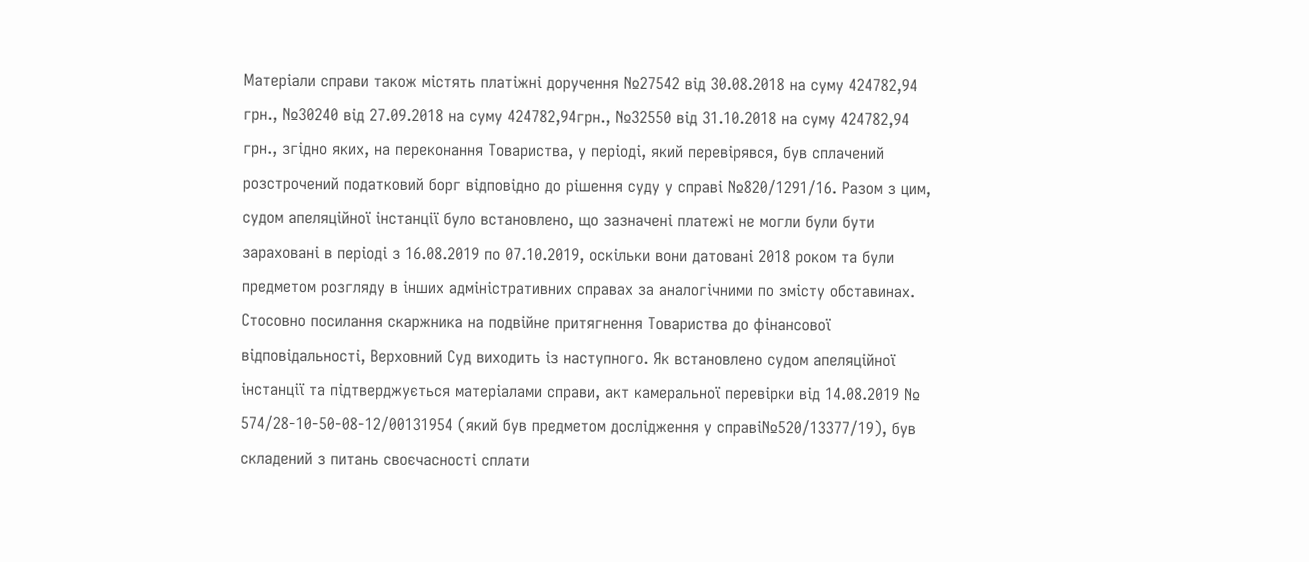Матеріали справи також містять платіжні доручення №27542 від 30.08.2018 на суму 424782,94 грн., №30240 від 27.09.2018 на суму 424782,94грн., №32550 від 31.10.2018 на суму 424782,94 грн., згідно яких, на переконання Товариства, у періоді, який перевірявся, був сплачений розстрочений податковий борг відповідно до рішення суду у справі №820/1291/16. Разом з цим, судом апеляційної інстанції було встановлено, що зазначені платежі не могли були бути зараховані в періоді з 16.08.2019 по 07.10.2019, оскільки вони датовані 2018 роком та були предметом розгляду в інших адміністративних справах за аналогічними по змісту обставинах. Стосовно посилання скаржника на подвійне притягнення Товариства до фінансової відповідальності, Верховний Суд виходить із наступного. Як встановлено судом апеляційної інстанції та підтверджується матеріалами справи, акт камеральної перевірки від 14.08.2019 № 574/28-10-50-08-12/00131954 (який був предметом дослідження у справі№520/13377/19), був складений з питань своєчасності сплати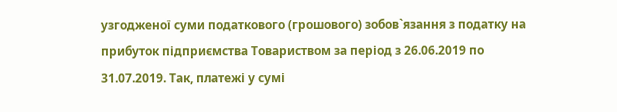узгодженої суми податкового (грошового) зобов`язання з податку на прибуток підприємства Товариством за період з 26.06.2019 по 31.07.2019. Так, платежі у сумі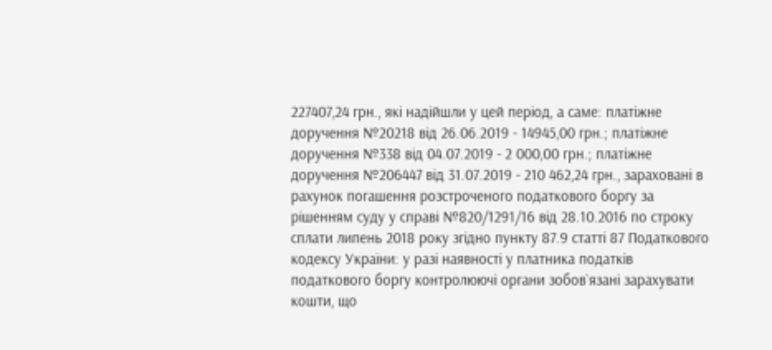227407,24 грн., які надійшли у цей період, а саме: платіжне доручення №20218 від 26.06.2019 - 14945,00 грн.; платіжне доручення №338 від 04.07.2019 - 2 000,00 грн.; платіжне доручення №206447 від 31.07.2019 - 210 462,24 грн., зараховані в рахунок погашення розстроченого податкового боргу за рішенням суду у справі №820/1291/16 від 28.10.2016 по строку сплати липень 2018 року згідно пункту 87.9 статті 87 Податкового кодексу України: у разі наявності у платника податків податкового боргу контролюючі органи зобов`язані зарахувати кошти, що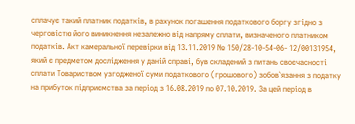сплачує такий платник податків, в рахунок погашення податкового боргу згідно з черговістю його виникнення незалежно від напряму сплати, визначеного платником податків. Акт камеральної перевірки від 13.11.2019 № 150/28-10-54-06- 12/00131954, який є предметом дослідження у даній справі, був складений з питань своєчасності сплати Товариством узгодженої суми податкового (грошового) зобов`язання з податку на прибуток підприємства за період з 16.08.2019 по 07.10.2019. За цей період в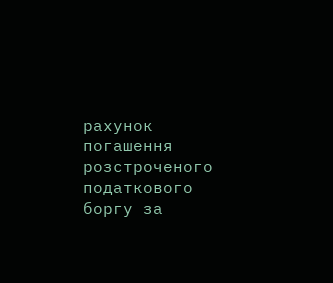рахунок погашення розстроченого податкового боргу за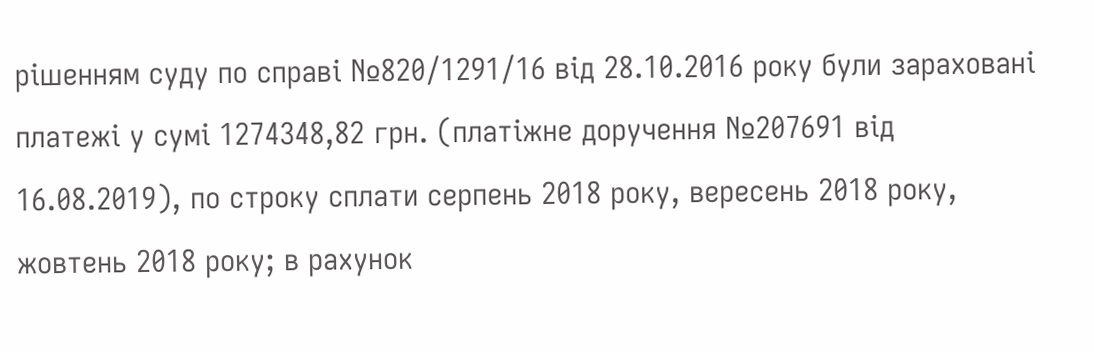рішенням суду по справі №820/1291/16 від 28.10.2016 року були зараховані платежі у сумі 1274348,82 грн. (платіжне доручення №207691 від 16.08.2019), по строку сплати серпень 2018 року, вересень 2018 року, жовтень 2018 року; в рахунок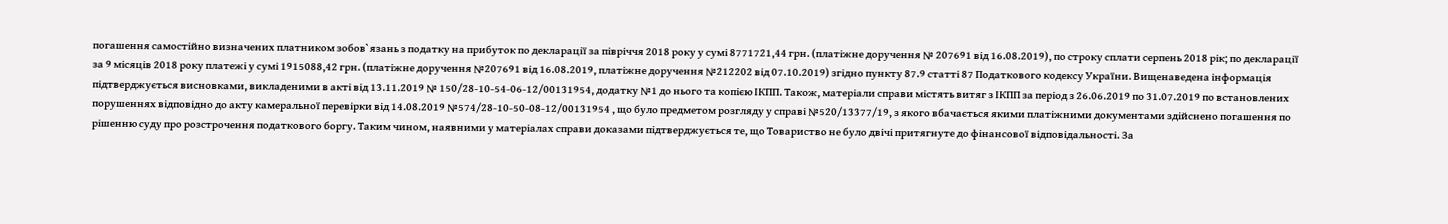погашення самостійно визначених платником зобов`язань з податку на прибуток по декларації за півріччя 2018 року у сумі 8771721,44 грн. (платіжне доручення № 207691 від 16.08.2019), по строку сплати серпень 2018 рік; по декларації за 9 місяців 2018 року платежі у сумі 1915088,42 грн. (платіжне доручення №207691 від 16.08.2019, платіжне доручення №212202 від 07.10.2019) згідно пункту 87.9 статті 87 Податкового кодексу України. Вищенаведена інформація підтверджується висновками, викладеними в акті від 13.11.2019 № 150/28-10-54-06-12/00131954, додатку №1 до нього та копією ІКПП. Також, матеріали справи містять витяг з ІКПП за період з 26.06.2019 по 31.07.2019 по встановлених порушеннях відповідно до акту камеральної перевірки від 14.08.2019 №574/28-10-50-08-12/00131954 , що було предметом розгляду у справі №520/13377/19, з якого вбачається якими платіжними документами здійснено погашення по рішенню суду про розстрочення податкового боргу. Таким чином, наявними у матеріалах справи доказами підтверджується те, що Товариство не було двічі притягнуте до фінансової відповідальності. За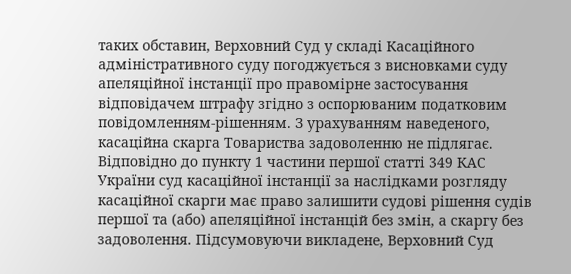таких обставин, Верховний Суд у складі Касаційного адміністративного суду погоджується з висновками суду апеляційної інстанції про правомірне застосування відповідачем штрафу згідно з оспорюваним податковим повідомленням-рішенням. З урахуванням наведеного, касаційна скарга Товариства задоволенню не підлягає. Відповідно до пункту 1 частини першої статті 349 КАС України суд касаційної інстанції за наслідками розгляду касаційної скарги має право залишити судові рішення судів першої та (або) апеляційної інстанцій без змін, а скаргу без задоволення. Підсумовуючи викладене, Верховний Суд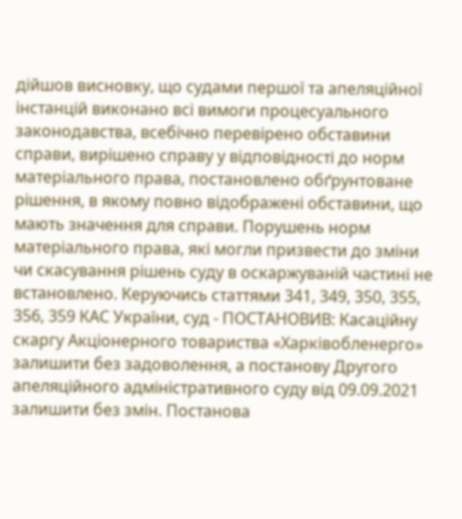дійшов висновку, що судами першої та апеляційної інстанцій виконано всі вимоги процесуального законодавства, всебічно перевірено обставини справи, вирішено справу у відповідності до норм матеріального права, постановлено обґрунтоване рішення, в якому повно відображені обставини, що мають значення для справи. Порушень норм матеріального права, які могли призвести до зміни чи скасування рішень суду в оскаржуваній частині не встановлено. Керуючись статтями 341, 349, 350, 355, 356, 359 КАС України, суд - ПОСТАНОВИВ: Касаційну скаргу Акціонерного товариства «Харківобленерго» залишити без задоволення, а постанову Другого апеляційного адміністративного суду від 09.09.2021 залишити без змін. Постанова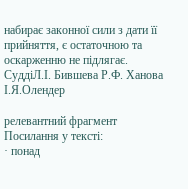набирає законної сили з дати її прийняття, є остаточною та оскарженню не підлягає. СуддіЛ.І. Бившева Р.Ф. Ханова І.Я.Олендер

релевантний фрагмент
Посилання у тексті:
· понад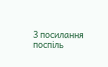3 посилання поспіль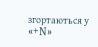згортаються у «+N»